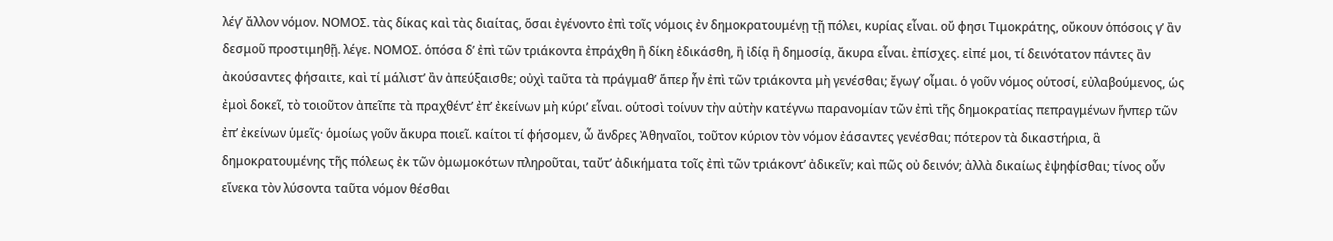λέγʼ ἄλλον νόμον. ΝΟΜΟΣ. τὰς δίκας καὶ τὰς διαίτας, ὅσαι ἐγένοντο ἐπὶ τοῖς νόμοις ἐν δημοκρατουμένῃ τῇ πόλει, κυρίας εἶναι. οὔ φησι Τιμοκράτης, οὔκουν ὁπόσοις γʼ ἂν δεσμοῦ προστιμηθῇ. λέγε. ΝΟΜΟΣ. ὁπόσα δʼ ἐπὶ τῶν τριάκοντα ἐπράχθη ἢ δίκη ἐδικάσθη, ἢ ἰδίᾳ ἢ δημοσίᾳ, ἄκυρα εἶναι. ἐπίσχες. εἰπέ μοι, τί δεινότατον πάντες ἂν ἀκούσαντες φήσαιτε, καὶ τί μάλιστʼ ἂν ἀπεύξαισθε; οὐχὶ ταῦτα τὰ πράγμαθʼ ἅπερ ἦν ἐπὶ τῶν τριάκοντα μὴ γενέσθαι; ἔγωγʼ οἶμαι. ὁ γοῦν νόμος οὑτοσί, εὐλαβούμενος, ὡς ἐμοὶ δοκεῖ, τὸ τοιοῦτον ἀπεῖπε τὰ πραχθέντʼ ἐπʼ ἐκείνων μὴ κύριʼ εἶναι. οὑτοσὶ τοίνυν τὴν αὐτὴν κατέγνω παρανομίαν τῶν ἐπὶ τῆς δημοκρατίας πεπραγμένων ἥνπερ τῶν ἐπʼ ἐκείνων ὑμεῖς· ὁμοίως γοῦν ἄκυρα ποιεῖ. καίτοι τί φήσομεν, ὦ ἄνδρες Ἀθηναῖοι, τοῦτον κύριον τὸν νόμον ἐάσαντες γενέσθαι; πότερον τὰ δικαστήρια, ἃ δημοκρατουμένης τῆς πόλεως ἐκ τῶν ὀμωμοκότων πληροῦται, ταὔτʼ ἀδικήματα τοῖς ἐπὶ τῶν τριάκοντʼ ἀδικεῖν; καὶ πῶς οὐ δεινόν; ἀλλὰ δικαίως ἐψηφίσθαι; τίνος οὖν εἵνεκα τὸν λύσοντα ταῦτα νόμον θέσθαι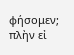φήσομεν; πλὴν εἰ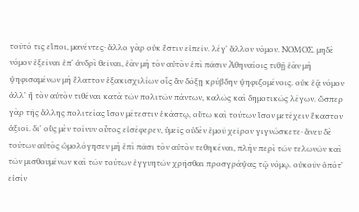τοῦτό τις εἴποι, μανέντες· ἄλλο γὰρ οὐκ ἔστιν εἰπεῖν. λέγʼ ἄλλον νόμον. ΝΟΜΟΣ. μηδὲ νόμον ἐξεῖναι ἐπʼ ἀνδρὶ θεῖναι, ἐὰν μὴ τὸν αὐτὸν ἐπὶ πᾶσιν Ἀθηναίοις τιθῇ ἐὰν μὴ ψηφισαμένων μὴ ἔλαττον ἑξακισχιλίων οἷς ἂν δόξῃ κρύβδην ψηφιζομένοις. οὐκ ἐᾷ νόμον ἀλλʼ ἢ τὸν αὐτὸν τιθέναι κατὰ τῶν πολιτῶν πάντων, καλῶς καὶ δημοτικῶς λέγων. ὥσπερ γὰρ τῆς ἄλλης πολιτείας ἴσον μέτεστιν ἑκάστῳ, οὕτω καὶ τούτων ἴσον μετέχειν ἕκαστον ἀξιοῖ. διʼ οὓς μὲν τοίνυν οὗτος εἰσέφερεν, ὑμεῖς οὐδὲν ἐμοῦ χεῖρον γιγνώσκετε· ἄνευ δὲ τούτων αὐτὸς ὡμολόγησεν μὴ ἐπὶ πᾶσι τὸν αὐτὸν τεθηκέναι, πλὴν περὶ τῶν τελωνῶν καὶ τῶν μισθουμένων καὶ τῶν τούτων ἐγγυητῶν χρῆσθαι προσγράψας τῷ νόμῳ. οὐκοῦν ὁπότʼ εἰσίν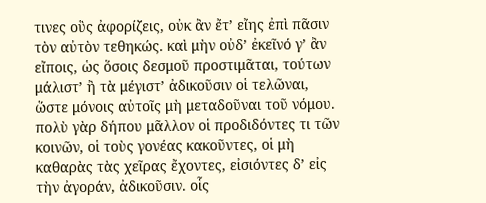τινες οὓς ἀφορίζεις, οὐκ ἂν ἔτʼ εἴης ἐπὶ πᾶσιν τὸν αὐτὸν τεθηκώς. καὶ μὴν οὐδʼ ἐκεῖνό γʼ ἂν εἴποις, ὡς ὅσοις δεσμοῦ προστιμᾶται, τούτων μάλιστʼ ἢ τὰ μέγιστʼ ἀδικοῦσιν οἱ τελῶναι, ὥστε μόνοις αὐτοῖς μὴ μεταδοῦναι τοῦ νόμου. πολὺ γὰρ δήπου μᾶλλον οἱ προδιδόντες τι τῶν κοινῶν, οἱ τοὺς γονέας κακοῦντες, οἱ μὴ καθαρὰς τὰς χεῖρας ἔχοντες, εἰσιόντες δʼ εἰς τὴν ἀγοράν, ἀδικοῦσιν. οἷς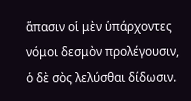ἅπασιν οἱ μὲν ὑπάρχοντες νόμοι δεσμὸν προλέγουσιν, ὁ δὲ σὸς λελύσθαι δίδωσιν.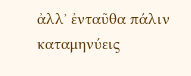ἀλλʼ ἐνταῦθα πάλιν καταμηνύεις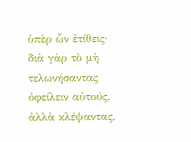ὑπὲρ ὧν ἐτίθεις· διὰ γὰρ τὸ μὴ τελωνήσαντας ὀφείλειν αὐτούς, ἀλλὰ κλέψαντας,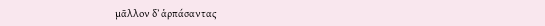μᾶλλον δʼ ἁρπάσαντας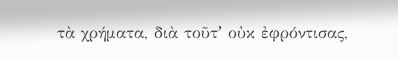τὰ χρήματα, διὰ τοῦτʼ οὐκ ἐφρόντισας,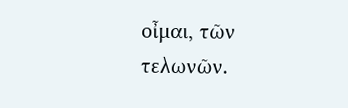οἶμαι, τῶν τελωνῶν.